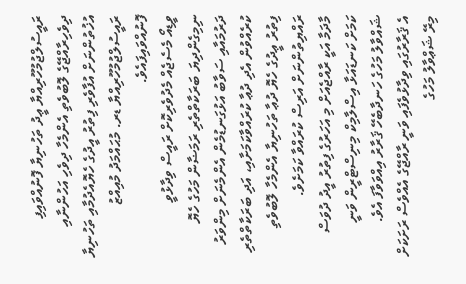ރައީސުލްޖުމުހޫރިއްޔާ ޢީދު ތަހުނިޔާ ފޮނުއްވައިފި
ދިވެހިރާއްޖޭގެ ލޮބުވެތި އެންމެހާ ދިވެހި އަހުންނާއި އުޚުތުންނަށް އުފާވެރި ފިތުރު އީދުގެ ހެޔޮއެދުމާއި ތަހުނިޔާ ރައީސުލްޖުމުހޫރިއްޔާ ޑރ. މުޙައްމަދު މުއިއްޒު ފޮނުއްވައިފައެވެ.
ވީޑިއޯ މެސެޖެއް މެދުވެރިކޮށް ރައީސް ވިދާޅުވީ ނިމިގެންދިޔަ ބަރަކާތްތެރި ރަމަޟާން މަހުގެ ހެޔޮ ދަރުމައާއި ސަވާބު އަޅުގަނޑުމެން އެންމެނަށް މިންވަރު ކުރެއްވުން އެދި ދުޢާ ކުރައްވާކަމަށާއި، އަދި ބަރަކާތްތެރި ފިތުރު ޢީދުގެ ހެޔޮ ދުޢާ ތަހުނިޔާ އެންމެހާ ލޮބުވެތި ރައްޔިތުންނަށް އަރިސް ކުރައްވާ ކަމަށެވެ.
މާދަމާ އަކީ ރާއްޖެއަށް މި އަހަރުގެ ފިތުރު އީދު ދުވަސް ކަމަށް ކަނޑައަޅާ އިސްލާމިކް މިނިސްޓްރީން ވަނީ ޝައްވާލު މަހުގެ ހަނދާބެހޭ ޤަރާރު އިއްވަވާފަ އެވެ.
އެ ޤަރާރުގައި ވިދާޅުވެފައި ވަނީ ރާއްޖޭގެ އެއްވެސް ރަށަކަށް މިރޭ ޝަޢްވާލު މަހުގެ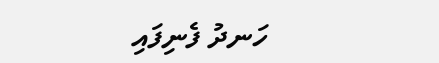ހަނދު ފެނިފައި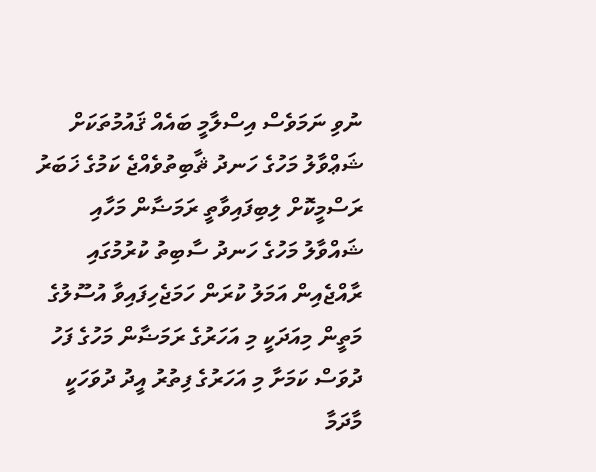ނުވި ނަމަވެސް އިސްލާމީ ބައެއް ޤައުމުތަކަށް ޝަޢްވާލު މަހުގެ ހަނދު ޘާބިތުވެއްޖެ ކަމުގެ ޚަބަރު ރަސްމީކޮށް ލިބިފައިވާތީ ރަމަޟާން މަހާއި ޝައްވާލު މަހުގެ ހަނދު ސާބިތު ކުރުމުގައި ރާއްޖެއިން އަމަލު ކުރަން ހަމަޖެހިފައިވާ އުސޫލުގެ މަތީން މިއަދަކީ މި އަހަރުގެ ރަމަޟާން މަހުގެ ފަހު ދުވަސް ކަމަށާ މި އަހަރުގެ ފިތުރު އީދު ދުވަހަކީ މާދަމާ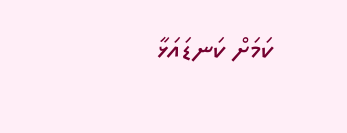ކަމަށް ކަނޑައަޅާ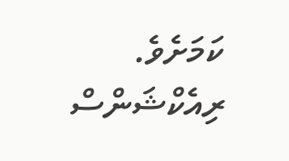ކަމަށެވެ.
ރިއެކްޝަންސް